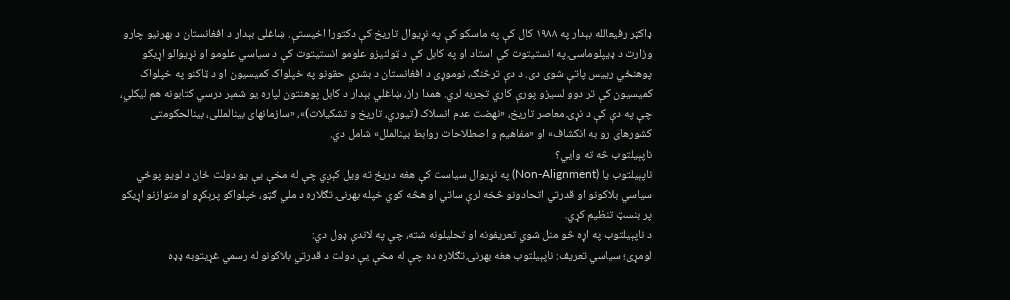ډاکټر رفیعالله بېدار په ۱۹۸۸ کال کې په ماسکو کې په نړیوال تاریخ کې دکتورا اخیستې. ښاغلی بېدار د افغانستان د بهرنیو چارو وزارت د ډيپلوماسۍ په انستیتوت کې استاد او په کابل کې د ټولنیزو علومو انستیتوت کې د سیاسي علومو او نړیوالو اړیکو پوهنځي رییس پاتې شوی دی. د دې ترڅنګ، نوموړی د افغانستان د بشري حقونو په خپلواک کمیسیون او د ټاکنو په خپلواک کمیسیون کې تر دوو لسیزو پورې کاري تجربه لري. همدا راز، ښاغلي بېدار د کابل پوهنتون لپاره یو شمېر درسي کتابونه هم لیکلي، چې په دې کې د نړۍ معاصر تاریخ، «نهضت عدم انسلاک (تیوري، تاریخ و تشکیلات)»، «سازمانهای بینالمللی، بینالحکومتی کشورهای رو به انکشاف» او «مفاهیم و اصطلاحات روابط بینالملل» شامل دي.
ناپېیلتوب څه ته وایي؟
ناپېیلتوب یا (Non-Alignment) په نړیوال سیاست کې هغه دریځ ته ویل کېږي چې له مخې یې یو دولت ځان د لویو پوځي سیاسي بلاکونو او قدرتي اتحادونو څخه لرې ساتي او هڅه کوي خپله بهرنۍ تګلاره د ملي ګټو، خپلواکو پرېکړو او متوازنو اړیکو پر بنسټ تنظیم کړي.
د ناپېیلتوب په اړه څو منل شوي تعریفونه او تحلیلونه شته، چې په لاندې ډول دي:
لومړی؛ سیاسي تعریف: ناپېیلتوب هغه بهرنۍ تګلاره ده چې له مخې یې دولت د قدرتي بلاکونو له رسمي غړیتوبه ډډه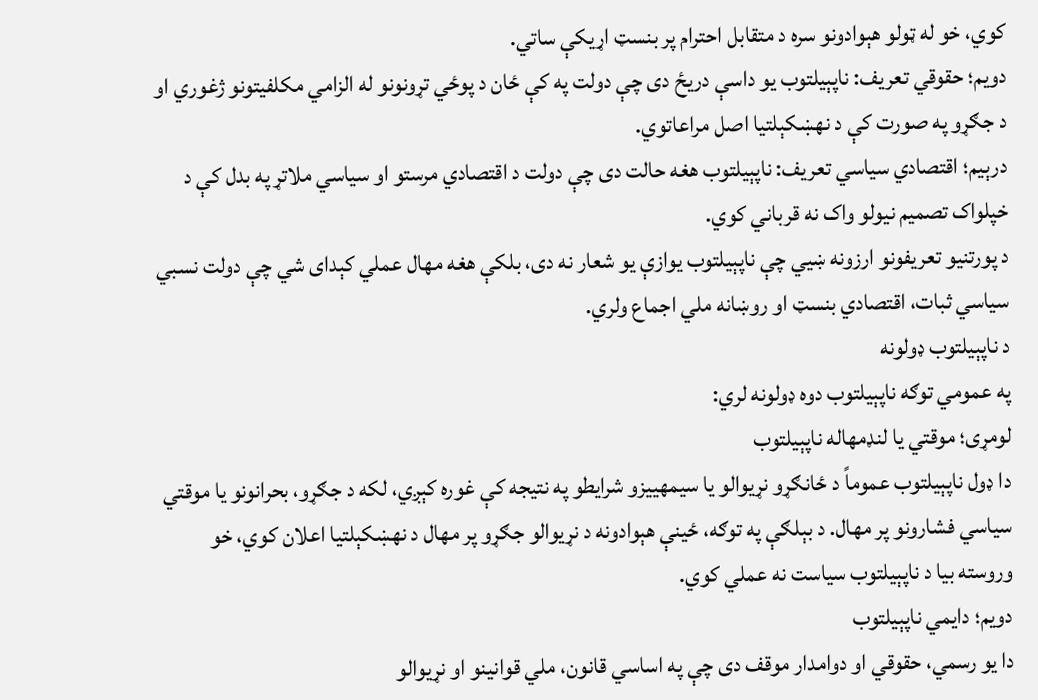کوي، خو له ټولو هېوادونو سره د متقابل احترام پر بنسټ اړیکې ساتي.
دویم؛ حقوقي تعریف: ناپېیلتوب یو داسې دریځ دی چې دولت په کې ځان د پوځي تړونونو له الزامي مکلفیتونو ژغوري او د جګړو په صورت کې د نهښکېلتیا اصل مراعاتوي.
درېیم؛ اقتصادي سیاسي تعریف: ناپېیلتوب هغه حالت دی چې دولت د اقتصادي مرستو او سیاسي ملاتړ په بدل کې د خپلواک تصمیم نیولو واک نه قرباني کوي.
د پورتنیو تعریفونو ارزونه ښيي چې ناپېیلتوب یوازې یو شعار نه دی، بلکې هغه مهال عملي کېدای شي چې دولت نسبي سیاسي ثبات، اقتصادي بنسټ او روښانه ملي اجماع ولري.
د ناپېیلتوب ډولونه
په عمومي توګه ناپېیلتوب دوه ډولونه لري:
لومړی؛ موقتي یا لنډمهاله ناپېیلتوب
دا ډول ناپېیلتوب عموماً د ځانګړو نړیوالو یا سیمهییزو شرایطو په نتیجه کې غوره کېږي، لکه د جګړو، بحرانونو یا موقتي سیاسي فشارونو پر مهال. د بېلګې په توګه، ځینې هېوادونه د نړیوالو جګړو پر مهال د نهښکېلتیا اعلان کوي، خو وروسته بیا د ناپېیلتوب سیاست نه عملي کوي.
دویم؛ دایمي ناپېیلتوب
دا یو رسمي، حقوقي او دوامدار موقف دی چې په اساسي قانون، ملي قوانینو او نړیوالو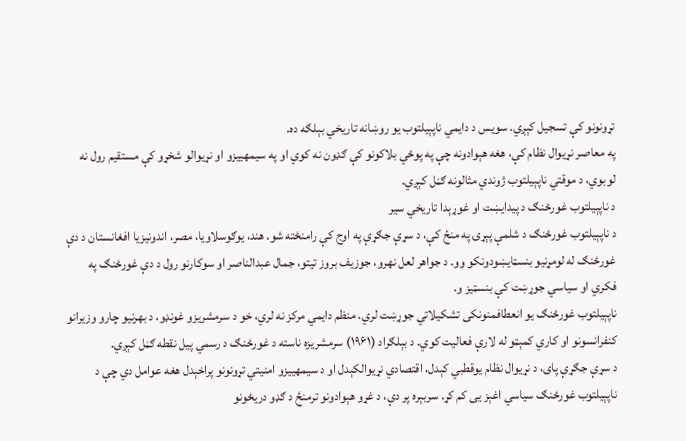تړونونو کې تسجیل کېږي. سویس د دایمي ناپېیلتوب یو روښانه تاریخي بېلګه ده.
په معاصر نړیوال نظام کې، هغه هېوادونه چې په پوځي بلاکونو کې ګډون نه کوي او په سیمهییزو او نړیوالو شخړو کې مستقیم رول نه لوبوي، د موقتي ناپېیلتوب ژوندي مثالونه ګڼل کېږي.
د ناپېیلتوب غورځنګ د پیدایښت او غوړېدا تاریخي سیر
د ناپېیلتوب غورځنګ د شلمې پېړۍ په منځ کې، د سړې جګړې په اوج کې رامنځته شو. هند، یوګوسلاویا، مصر، اندونیزیا افغانستان د دې غورځنګ له لومړنیو بنسټايښودونکو وو. د جواهر لعل نهرو، جوزیف بروز تیتو، جمال عبدالناصر او سوکارنو رول د دې غورځنګ په فکري او سیاسي جوړښت کې بنسټیز و.
ناپېیلتوب غورځنګ یو انعطافمنونکی تشکیلاتي جوړښت لري. منظم دایمي مرکز نه لري، خو د سرمشریزو غونډو، د بهرنیو چارو وزیرانو کنفرانسونو او کاري کمېټو له لارې فعالیت کوي. د بېلګراد (۱۹۶۱) سرمشریزه ناسته د غورځنګ د رسمي پیل نقطه ګڼل کېږي.
د سړې جګړې پای، د نړیوال نظام یوقطبي کېدل، اقتصادي نړیوالکېدل او د سیمهییزو امنیتي تړونونو پراخېدل هغه عوامل دي چې د ناپېیلتوب غورځنګ سیاسي اغېز یی کم کړ. سربېره پر دې، د غړو هېوادونو ترمنځ د ګډو دریځونو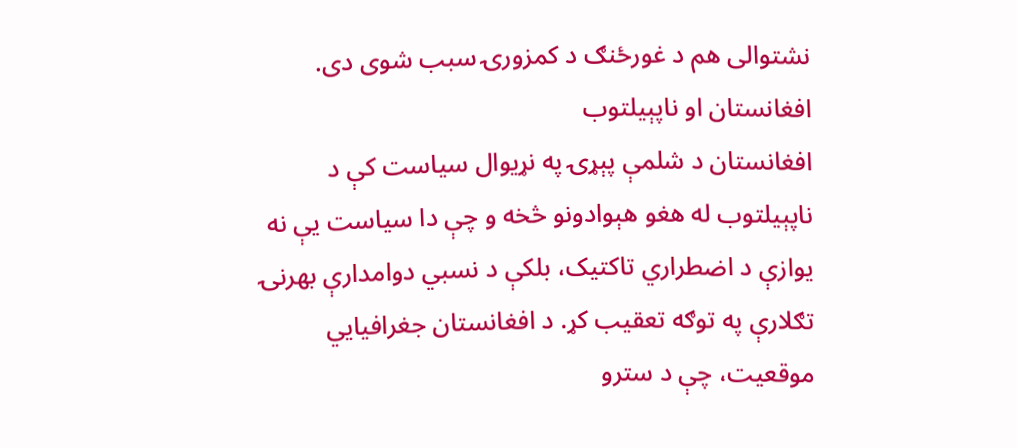نشتوالی هم د غورځنګ د کمزورۍ سبب شوی دی.
افغانستان او ناپېیلتوب
افغانستان د شلمې پېړۍ په نړیوال سیاست کې د ناپېیلتوب له هغو هېوادونو څخه و چې دا سیاست یې نه یوازې د اضطراري تاکتیک، بلکې د نسبي دوامدارې بهرنۍ تګلارې په توګه تعقیب کړ. د افغانستان جغرافیایي موقعیت، چې د سترو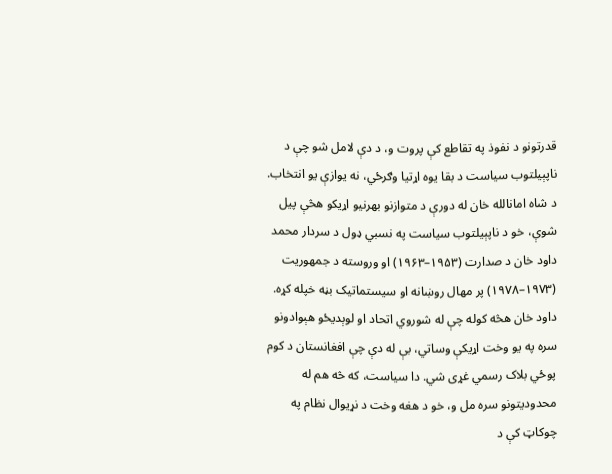قدرتونو د نفوذ په تقاطع کې پروت و، د دې لامل شو چې د ناپېیلتوب سیاست د بقا یوه اړتیا وګرځي، نه یوازې یو انتخاب.
د شاه امانالله خان له دورې د متوازنو بهرنیو اړیکو هڅې پیل شوې، خو د ناپېیلتوب سیاست په نسبي ډول د سردار محمد داود خان د صدارت (۱۹۵۳–۱۹۶۳) او وروسته د جمهوریت (۱۹۷۳–۱۹۷۸) پر مهال روښانه او سیستماتیک بڼه خپله کړه. داود خان هڅه کوله چې له شوروي اتحاد او لوېدیځو هېوادونو سره په یو وخت اړیکې وساتي، بې له دې چې افغانستان د کوم پوځي بلاک رسمي غړی شي. دا سیاست، که څه هم له محدودیتونو سره مل و، خو د هغه وخت د نړیوال نظام په چوکاټ کې د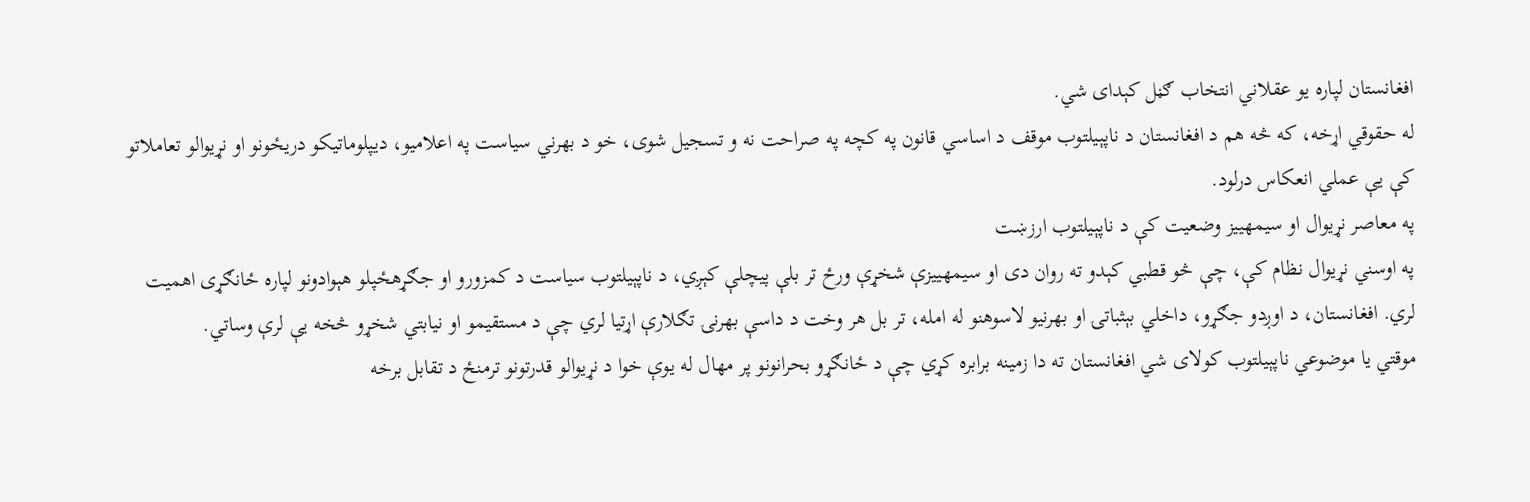افغانستان لپاره یو عقلاني انتخاب ګڼل کېدای شي.
له حقوقي اړخه، که څه هم د افغانستان د ناپېیلتوب موقف د اساسي قانون په کچه په صراحت نه و تسجیل شوی، خو د بهرني سیاست په اعلامیو، دیپلوماتیکو دریځونو او نړیوالو تعاملاتو کې یې عملي انعکاس درلود.
په معاصر نړیوال او سیمهییز وضعیت کې د ناپېیلتوب ارزښت
په اوسني نړیوال نظام کې، چې څو قطبي کېدو ته روان دی او سیمهییزې شخړې ورځ تر بلې پیچلې کېږي، د ناپېیلتوب سیاست د کمزورو او جګړهځپلو هېوادونو لپاره ځانګړی اهمیت لري. افغانستان، د اوږدو جګړو، داخلي بېثباتۍ او بهرنیو لاسوهنو له امله، تر بل هر وخت د داسې بهرنۍ تګلارې اړتیا لري چې د مستقیمو او نیابتي شخړو څخه یې لرې وساتي.
موقتي یا موضوعي ناپېیلتوب کولای شي افغانستان ته دا زمینه برابره کړي چې د ځانګړو بحرانونو پر مهال له یوې خوا د نړیوالو قدرتونو ترمنځ د تقابل برخه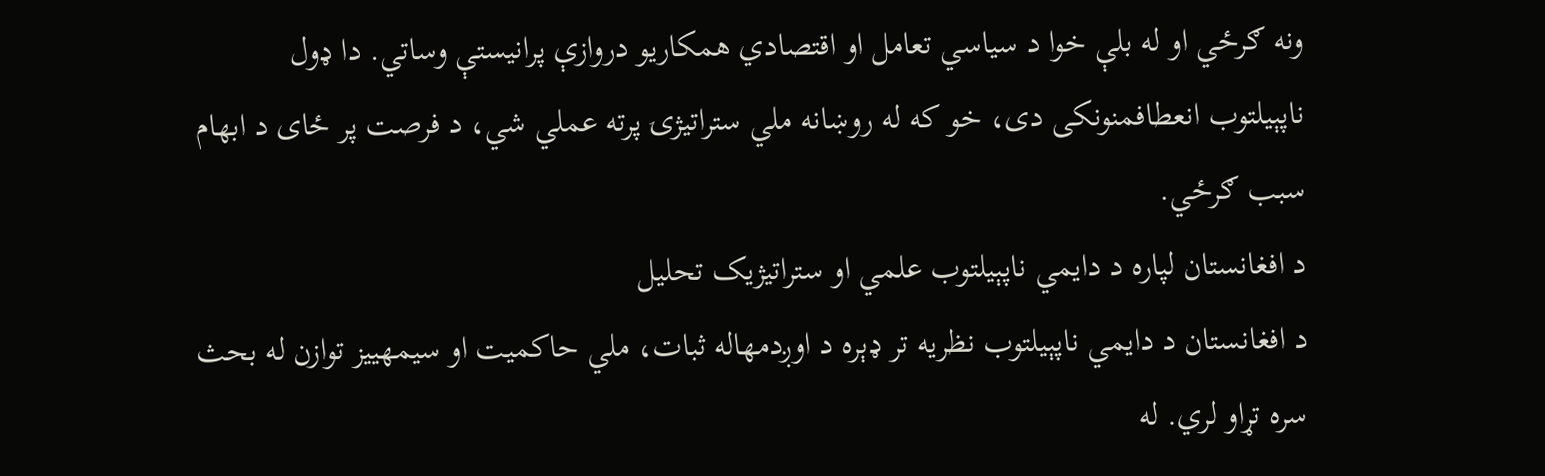ونه ګرځي او له بلې خوا د سیاسي تعامل او اقتصادي همکاریو دروازې پرانیستې وساتي. دا ډول ناپېیلتوب انعطافمنونکی دی، خو که له روښانه ملي ستراتیژۍ پرته عملي شي، د فرصت پر ځای د ابهام سبب ګرځي.
د افغانستان لپاره د دایمي ناپېیلتوب علمي او ستراتیژیک تحلیل
د افغانستان د دایمي ناپېیلتوب نظریه تر ډېره د اوږدمهاله ثبات، ملي حاکمیت او سیمهییز توازن له بحث سره تړاو لري. له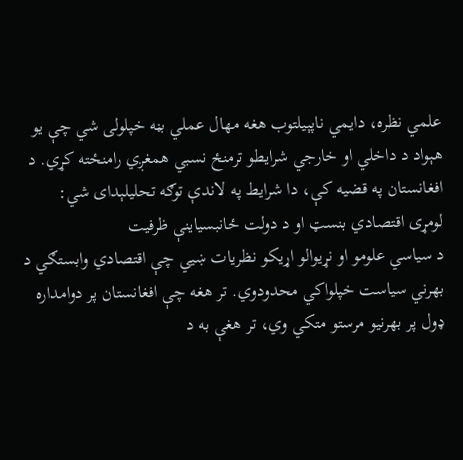علمي نظره، دایمي ناپېیلتوب هغه مهال عملي بڼه خپلولی شي چې یو هېواد د داخلي او خارجي شرایطو ترمنځ نسبي همغږي رامنځته کړي. د افغانستان په قضیه کې، دا شرایط په لاندې توګه تحلیلېدای شي:
لومړی اقتصادي بنسټ او د دولت ځانبسیاینې ظرفیت
د سیاسي علومو او نړیوالو اړیکو نظریات ښيي چې اقتصادي وابستګي د بهرني سیاست خپلواکي محدودوي. تر هغه چې افغانستان پر دوامداره ډول پر بهرنیو مرستو متکي وي، تر هغې به د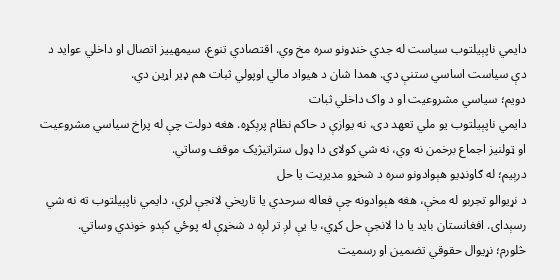دایمي ناپېیلتوب سیاست له جدي خنډونو سره مخ وي. اقتصادي تنوع، سیمهییز اتصال او داخلي عواید د دې سیاست اساسي ستنې دي. همدا شان د هیواد مالي اوپولي ثبات هم ډیر اړین دي.
دویم؛ سیاسي مشروعیت او د واک داخلي ثبات
دایمي ناپېیلتوب یو ملي تعهد دی، نه یوازې د حاکم نظام پرېکړه. هغه دولت چې له پراخ سیاسي مشروعیت او ټولنیز اجماع برخمن نه وي، نه شي کولای دا ډول ستراتیژیک موقف وساتي.
درېیم؛ له ګاونډیو هېوادونو سره د شخړو مدیریت یا حل
د نړیوالو تجربو له مخې، هغه هېوادونه چې فعاله سرحدي یا تاریخي لانجې لري، دایمي ناپېیلتوب ته نه شي رسېدای. افغانستان باید یا دا لانجې حل کړي، یا یې لږ تر لږه د شخړې له پوځي کېدو خوندي وساتي.
څلورم؛ نړیوال حقوقي تضمین او رسمیت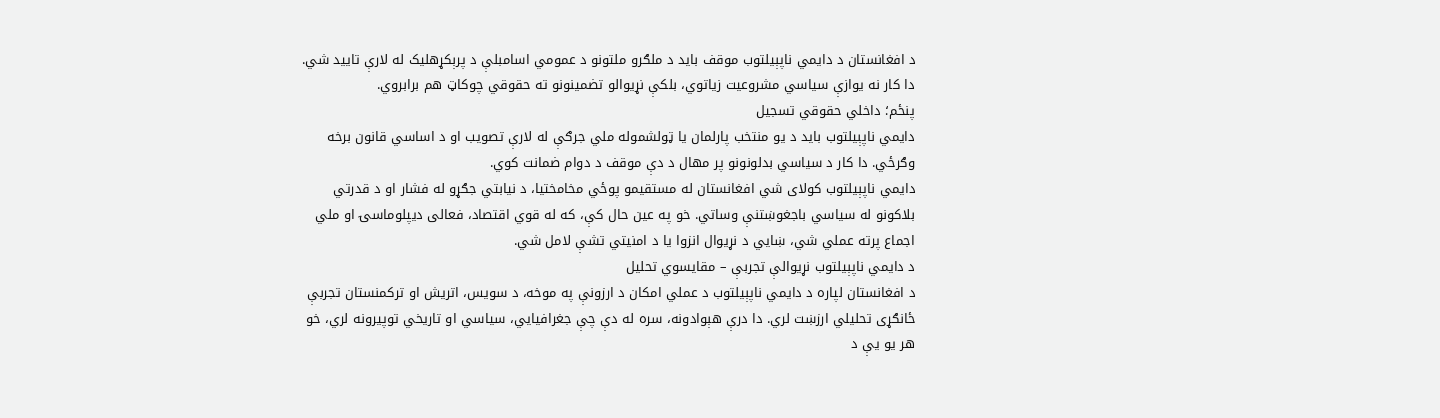د افغانستان د دایمي ناپېیلتوب موقف باید د ملګرو ملتونو د عمومي اسامبلې د پرېکړهلیک له لارې تایید شي. دا کار نه یوازې سیاسي مشروعیت زیاتوي، بلکې نړیوالو تضمینونو ته حقوقي چوکاټ هم برابروي.
پنځم؛ داخلي حقوقي تسجیل
دایمي ناپېیلتوب باید د یو منتخب پارلمان یا ټولشموله ملي جرګې له لارې تصویب او د اساسي قانون برخه وګرځي. دا کار د سیاسي بدلونونو پر مهال د دې موقف د دوام ضمانت کوي.
دایمي ناپېیلتوب کولای شي افغانستان له مستقیمو پوځي مخامختیا، د نیابتي جګړو له فشار او د قدرتي بلاکونو له سیاسي باجغوښتنې وساتي. خو په عین حال کې، که له قوي اقتصاد، فعالی دیپلوماسۍ او ملي اجماع پرته عملي شي، ښايي د نړیوال انزوا یا د امنیتي تشې لامل شي.
د دایمي ناپېیلتوب نړیوالې تجربې – مقایسوي تحلیل
د افغانستان لپاره د دایمي ناپېیلتوب د عملي امکان د ارزونې په موخه، د سویس، اتریش او ترکمنستان تجربې ځانګړی تحلیلي ارزښت لري. دا درې هېوادونه، سره له دې چې جغرافیایي، سیاسي او تاریخي توپیرونه لري، خو هر یو یې د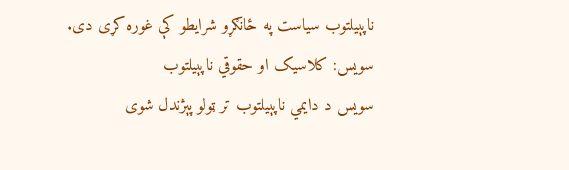ناپېیلتوب سیاست په ځانګړو شرایطو کې غوره کړی دی.
سویس: کلاسیک او حقوقي ناپېیلتوب
سویس د دایمي ناپېیلتوب تر ټولو پېژندل شوی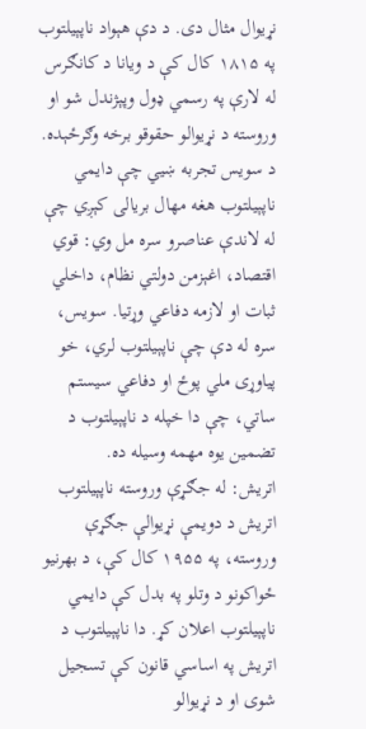نړیوال مثال دی. د دې هېواد ناپېیلتوب په ۱۸۱۵ کال کې د ویانا د کانګرس له لارې په رسمي ډول وپېژندل شو او وروسته د نړیوالو حقوقو برخه وګرځېده. د سویس تجربه ښيي چې دایمي ناپېیلتوب هغه مهال بریالی کېږي چې له لاندې عناصرو سره مل وي: قوي اقتصاد، اغېزمن دولتي نظام، داخلي ثبات او لازمه دفاعي وړتیا. سویس، سره له دې چې ناپېیلتوب لري، خو پیاوړی ملي پوځ او دفاعي سیستم ساتي، چې دا خپله د ناپېیلتوب د تضمین یوه مهمه وسیله ده.
اتریش: له جګړې وروسته ناپېیلتوب
اتریش د دویمې نړیوالې جګړې وروسته، په ۱۹۵۵ کال کې، د بهرنیو ځواکونو د وتلو په بدل کې دایمي ناپېیلتوب اعلان کړ. دا ناپېیلتوب د اتریش په اساسي قانون کې تسجیل شوی او د نړیوالو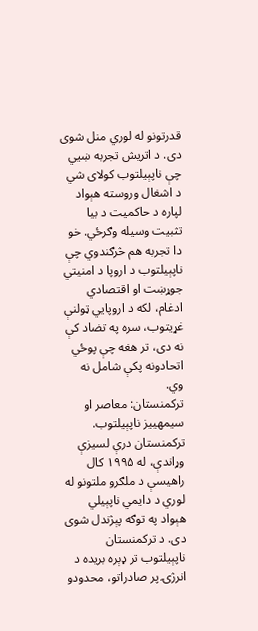قدرتونو له لوري منل شوی دی. د اتریش تجربه ښيي چې ناپېیلتوب کولای شي د اشغال وروسته هېواد لپاره د حاکمیت د بیا تثبیت وسیله وګرځي. خو دا تجربه هم څرګندوي چې ناپېیلتوب د اروپا د امنیتي جوړښت او اقتصادي ادغام، لکه د اروپایي ټولنې غړیتوب، سره په تضاد کې نه دی، تر هغه چې پوځي اتحادونه پکې شامل نه وي.
ترکمنستان: معاصر او سیمهییز ناپېیلتوب.
ترکمنستان درې لسیزې وړاندې، له ۱۹۹۵ کال راهیسې د ملګرو ملتونو له لوري د دایمي ناپېیلي هېواد په توګه پېژندل شوی دی. د ترکمنستان ناپېیلتوب تر ډېره بریده د انرژۍ پر صادراتو، محدودو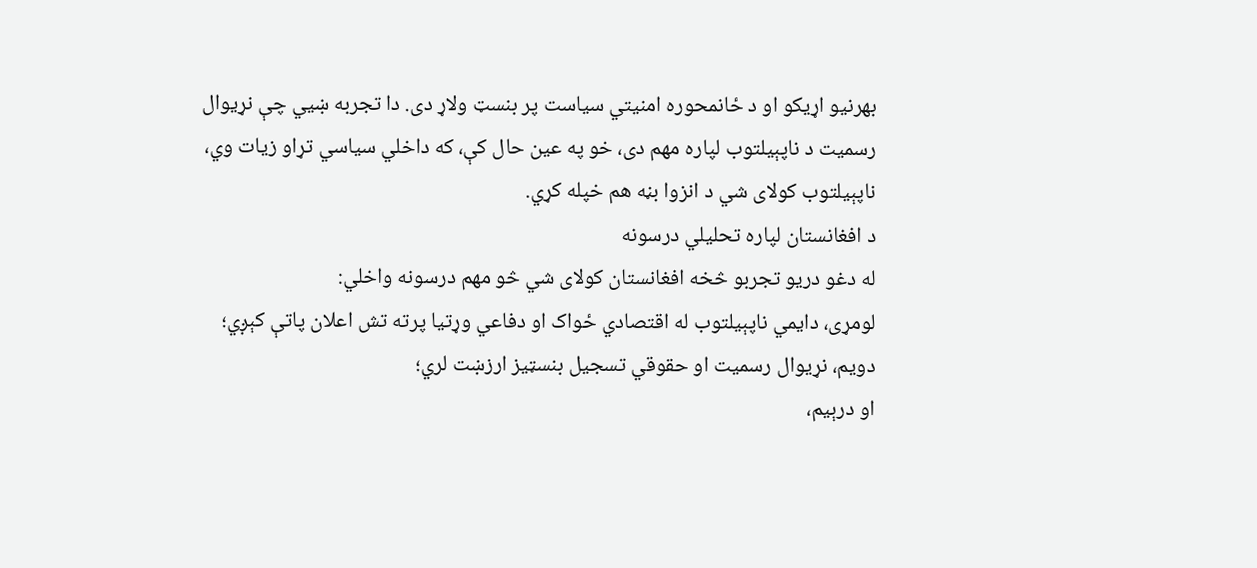بهرنیو اړیکو او د ځانمحوره امنیتي سیاست پر بنسټ ولاړ دی. دا تجربه ښيي چې نړیوال رسمیت د ناپېیلتوب لپاره مهم دی، خو په عین حال کې، که داخلي سیاسي تړاو زیات وي، ناپېیلتوب کولای شي د انزوا بڼه هم خپله کړي.
د افغانستان لپاره تحلیلي درسونه
له دغو دریو تجربو څخه افغانستان کولای شي څو مهم درسونه واخلي:
لومړی، دایمي ناپېیلتوب له اقتصادي ځواک او دفاعي وړتیا پرته تش اعلان پاتې کېږي؛
دویم، نړیوال رسمیت او حقوقي تسجیل بنسټیز ارزښت لري؛
او درېیم،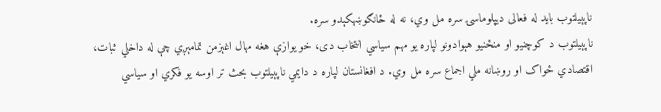ناپېیلتوب باید له فعالی دیپلوماسۍ سره مل وي، نه له ځانګوښهکېدو سره.
ناپېیلتوب د کوچنیو او منځنیو هېوادونو لپاره یو مهم سیاسي انتخاب دی، خو یوازې هغه مهال اغېزمن تمامېږي چې له داخلي ثبات، اقتصادي ځواک او روښانه ملي اجماع سره مل وي. د افغانستان لپاره د دایمي ناپېیلتوب بحث تر اوسه یو فکري او سیاسي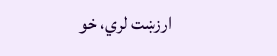ارزښت لري، خو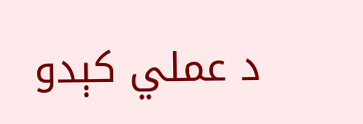د عملي کېدو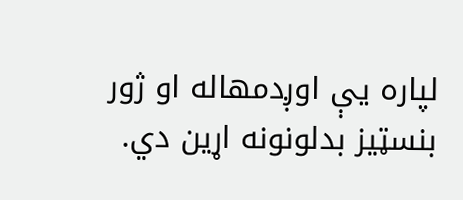لپاره یې اوږدمهاله او ژور بنسټیز بدلونونه اړین دي.